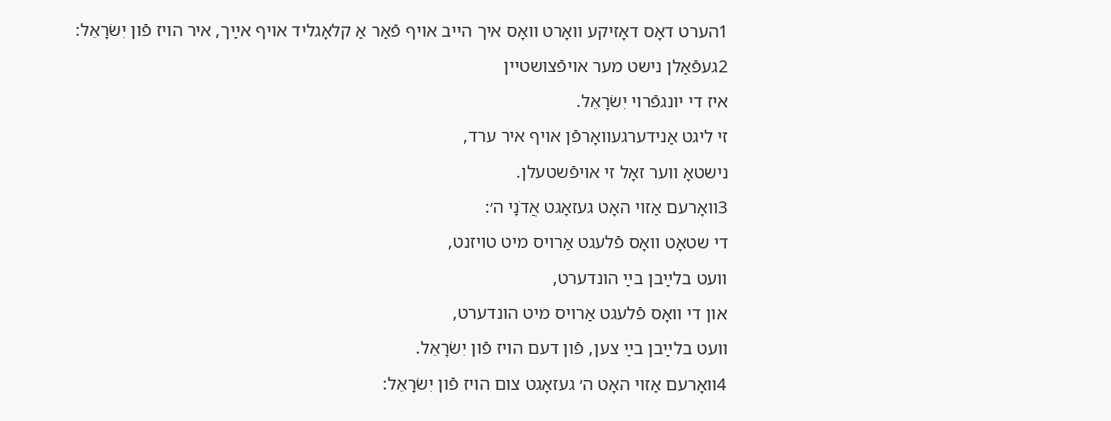1הערט דאָס דאָזיקע װאָרט װאָס איך הײב אױף פֿאַר אַ קלאָגליד אױף אײַך, איר הױז פֿון יִשׂרָאֵל:
2געפֿאַלן נישט מער אױפֿצושטײן
איז די יונגפֿרױ יִשׂרָאֵל.
זי ליגט אַנידערגעװאָרפֿן אױף איר ערד,
נישטאָ װער זאָל זי אױפֿשטעלן.
3װאָרעם אַזױ האָט געזאָגט אֲדֹנָי ה׳:
די שטאָט װאָס פֿלעגט אַרױס מיט טױזנט,
װעט בלײַבן בײַ הונדערט,
און די װאָס פֿלעגט אַרױס מיט הונדערט,
װעט בלײַבן בײַ צען, פֿון דעם הױז פֿון יִשׂרָאֵל.
4װאָרעם אַזױ האָט ה׳ געזאָגט צום הױז פֿון יִשׂרָאֵל: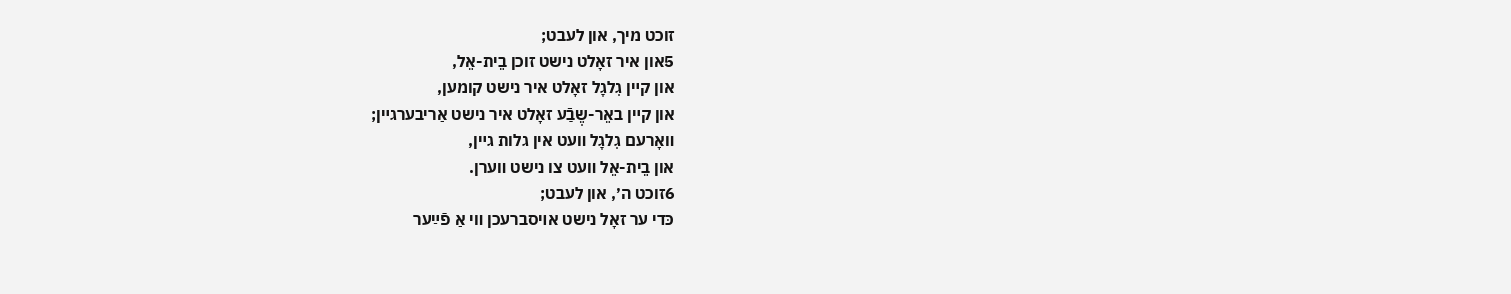זוכט מיך, און לעבט;
5און איר זאָלט נישט זוכן בֵית-אֵל,
און קײן גִלגָל זאָלט איר נישט קומען,
און קײן באֵר-שֶבַֿע זאָלט איר נישט אַריבערגײן;
װאָרעם גִלגָל װעט אין גלות גײן,
און בֵית-אֵל װעט צו נישט װערן.
6זוכט ה׳, און לעבט;
כּדי ער זאָל נישט אױסברעכן װי אַ פֿײַער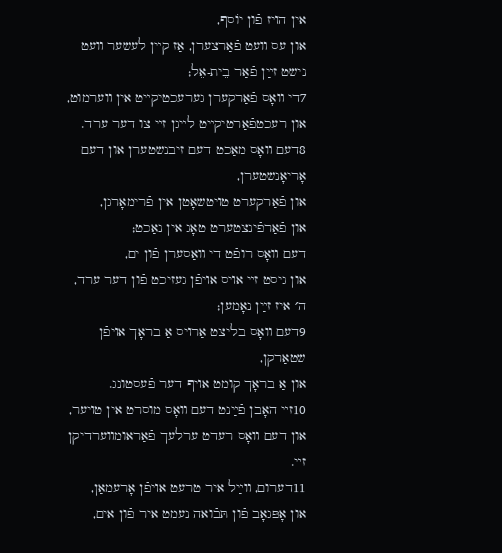אין הױז פֿון יוֹסף,
און עס װעט פֿאַרצערן, אַז קײן לעשער װעט נישט זײַן פֿאַר בֵית-אֵל;
7די װאָס פֿאַרקערן גערעכטיקײט אין װערמוט,
און רעכטפֿאַרטיקײט לײגן זײ צו דער ערד.
8דעם װאָס מאַכט דעם זיבנשטערן און דעם אָריאָנשטערן,
און פֿאַרקערט טױטשאָטן אין פֿרימאָרגן,
און פֿאַרפֿינצטערט טאָג אין נאַכט;
דעם װאָס רופֿט די װאַסערן פֿון ים,
און גיסט זײ אױס אױפֿן געזיכט פֿון דער ערד,
ה׳ איז זײַן נאָמען;
9דעם װאָס בליצט אַרױס אַ בראָך אױפֿן שטאַרקן,
און אַ בראָך קומט אױף דער פֿעסטונג.
10זײ האָבן פֿײַנט דעם װאָס מוסרט אין טױער,
און דעם װאָס רעדט ערלעך פֿאַראומװערדיקן זײ.
11דערום, װײַל איר טרעט אױפֿן אָרעמאַן,
און אָפּגאָב פֿון תּבֿואה נעמט איר פֿון אים,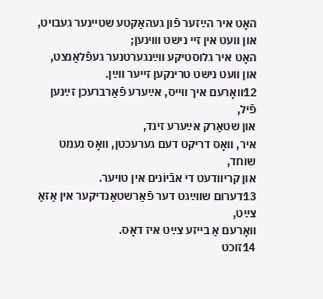האָט איר הײַזער פֿון געהאַקטע שטײנער געבױט,
און װעט אין זײ נישט װױנען;
האָט איר גלוסטיקע װײַנגערטנער געפֿלאַנצט,
און װעט נישט טרינקען זײער װײַן.
12װאָרעם איך װײס, אײַערע פֿאַרברעכן זײַנען פֿיל,
און שטאַרק אײַערע זינד,
איר, װאָס דריקט דעם גערעכטן, װאָס נעמט שוחד,
און קריװדעט די אבֿיוֹנים אין טױער.
13דערום שװײַגט דער פֿאַרשטאַנדיקער אין אַזאַ צײַט,
װאָרעם אַ בײזע צײַט איז דאָס.
14זוכט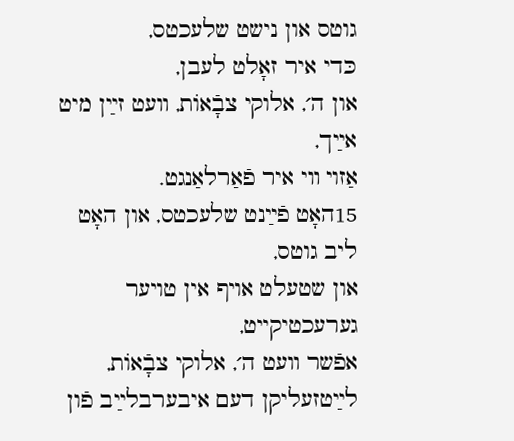גוטס און נישט שלעכטס,
כּדי איר זאָלט לעבן,
און ה׳, אלוקי צבָֿאוֹת, װעט זײַן מיט אײַך,
אַזױ װי איר פֿאַרלאַנגט.
15האָט פֿײַנט שלעכטס, און האָט ליב גוטס,
און שטעלט אױף אין טױער גערעכטיקײט,
אפֿשר װעט ה׳, אלוקי צבָֿאוֹת,
לײַטזעליקן דעם איבערבלײַב פֿון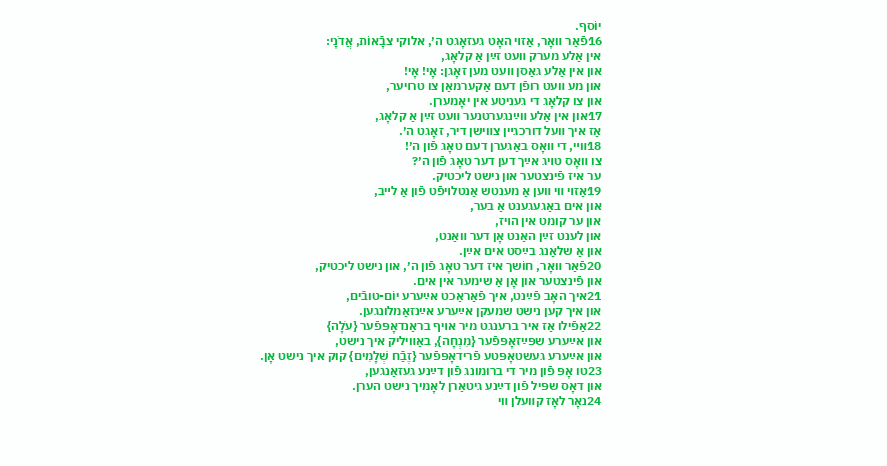יוֹסף.
16פֿאַר װאָר, אַזױ האָט געזאָגט ה׳, אלוקי צבָֿאוֹת, אֲדֹנָי:
אין אַלע מערק װעט זײַן אַ קלאָג,
און אין אַלע גאַסן װעט מען זאָגן: אָי! אָי!
און מע װעט רופֿן דעם אַקערמאַן צו טרױער,
און צו קלאָג די געניטע אין יאָמערן.
17און אין אַלע װײַנגערטנער װעט זײַן אַ קלאָג,
אַז איך װעל דורכגײן צװישן דיר, זאָגט ה׳.
18װײ, די װאָס באַגערן דעם טאָג פֿון ה׳!
צו װאָס טױג אײַך דען דער טאָג פֿון ה׳?
ער איז פֿינצטער און נישט ליכטיק.
19אַזױ װי װען אַ מענטש אַנטלױפֿט פֿון אַ לײב,
און אים באַגעגענט אַ בער,
און ער קומט אין הױז,
און לענט זײַן האַנט אָן דער װאַנט,
און אַ שלאַנג בײַסט אים אײַן.
20פֿאַר װאָר, חוֹשך איז דער טאָג פֿון ה׳, און נישט ליכטיק,
און פֿינצטער און אָן אַ שימער אין אים.
21איך האָב פֿײַנט, איך פֿאַראַכט אײַערע יוֹם-טובֿים,
און איך קען נישט שמעקן אײַערע אײַנזאַמלונגען.
22אַפֿילו אַז איר ברענגט מיר אױף בראַנדאָפּפֿער {עֹלָה}
און אײַערע שפּײַזאָפּפֿער {מִנְחָה}, באַװיליק איך נישט,
און אײַערע געשטאָפּטע פֿרידאָפּפֿער {זֶבַֿח שְׁלָמִים} קוק איך נישט אָן.
23טו אָפּ פֿון מיר די ברומונג פֿון דײַנע געזאַנגען,
און דאָס שפּיל פֿון דײַנע גיטאַרן לאָמיך נישט הערן.
24נאָר לאָז קװעלן װי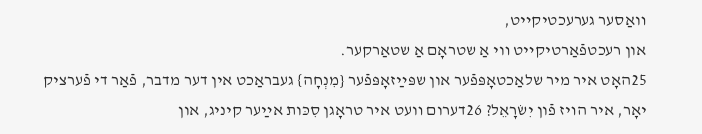װאַסער גערעכטיקײט,
און רעכטפֿאַרטיקײט װי אַ שטראָם אַ שטאַרקער.
25האָט איר מיר שלאַכטאָפּפֿער און שפּײַזאָפּפֿער {מִנְחָה} געבראַכט אין דער מדבר, פֿאַר די פֿערציק יאָר, איר הױז פֿון יִשׂרָאֵל? 26דערום װעט איר טראָגן סִכּות אײַער קיניג, און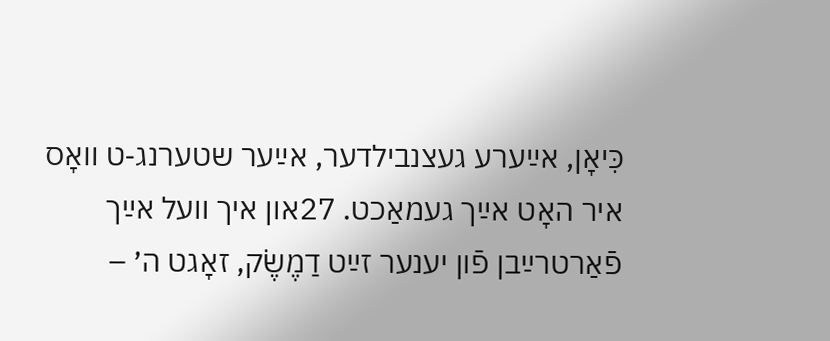כִּיאָן, אײַערע געצנבילדער, אײַער שטערנג‑ט װאָס איר האָט אײַך געמאַכט. 27און איך װעל אײַך פֿאַרטרײַבן פֿון יענער זײַט דַמֶשֶׂק, זאָגט ה׳ –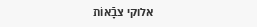אלוקי צבָֿאוֹת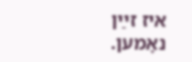איז זײַן נאָמען.